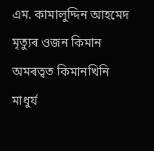এম. কামালুদ্দিন আহমেদ
মৃত্যুৰ ওজন কিমান
অমৰত্বত কিমানখিনি মাধুৰ্য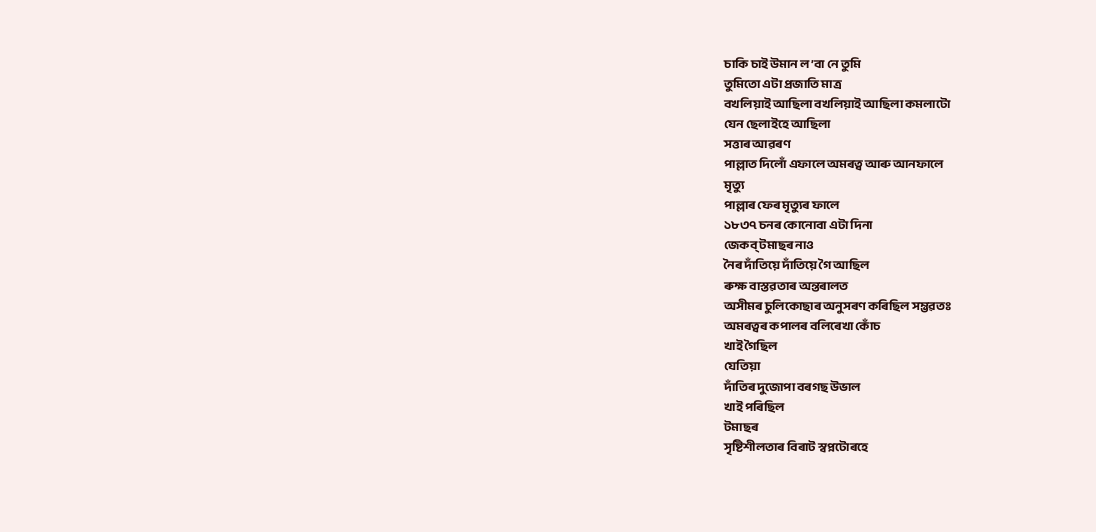চাকি চাই উমান ল’বা নে তুমি
তুমিতো এটা প্ৰজাতি মাত্ৰ
বখলিয়াই আছিলা বখলিয়াই আছিলা কমলাটো
যেন ছেলাইহে আছিলা
সত্তাৰ আৱৰণ
পাল্লাত দিলোঁ এফালে অমৰত্ব আৰু আনফালে
মৃত্যু
পাল্লাৰ ফেৰ মৃত্যুৰ ফালে
১৮৩৭ চনৰ কোনোবা এটা দিনা
জেকব্ টমাছৰ নাও
নৈৰ দাঁতিয়ে দাঁতিয়ে গৈ আছিল
ৰুক্ষ বাস্তৱতাৰ অন্তৰালত
অসীমৰ চুলিকোছাৰ অনুসৰণ কৰিছিল সম্ভৱতঃ
অমৰত্বৰ কপালৰ বলিৰেখা কোঁচ
খাই গৈছিল
যেতিয়া
দাঁতিৰ দুজোপা বৰগছ উভাল
খাই পৰিছিল
টমাছৰ
সৃষ্টিশীলতাৰ বিৰাট স্বপ্নটোৰহে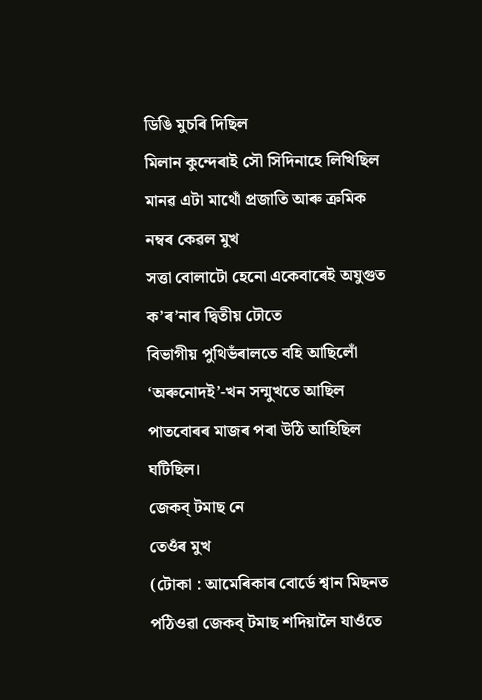ডিঙি মুচৰি দিছিল
মিলান কুন্দেৰাই সৌ সিদিনাহে লিখিছিল
মানৱ এটা মাথোঁ প্রজাতি আৰু ক্ৰমিক নম্বৰ কেৱল মুখ
সত্তা বোলাটো হেনো একেবাৰেই অযুগুত
ক’ৰ’নাৰ দ্বিতীয় ঢৌতে
বিভাগীয় পুথিভঁৰালতে বহি আছিলোঁ
‘অৰুনোদই’-খন সন্মুখতে আছিল
পাতবোৰৰ মাজৰ পৰা উঠি আহিছিল ঘটিছিল।
জেকব্ টমাছ নে
তেওঁৰ মুখ
(টোকা : আমেৰিকাৰ বোৰ্ডে শ্বান মিছনত পঠিওৱা জেকব্ টমাছ শদিয়ালৈ যাওঁতে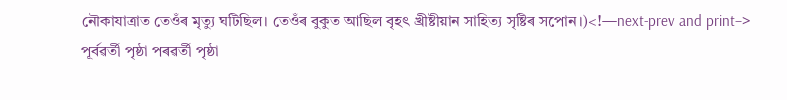নৌকাযাত্ৰাত তেওঁৰ মৃত্যু ঘটিছিল। তেওঁৰ বুকুত আছিল বৃহৎ খ্ৰীষ্টীয়ান সাহিত্য সৃষ্টিৰ সপোন।)<!—next-prev and print–>
পূৰ্বৱৰ্তী পৃষ্ঠা পৰৱৰ্তী পৃষ্ঠা